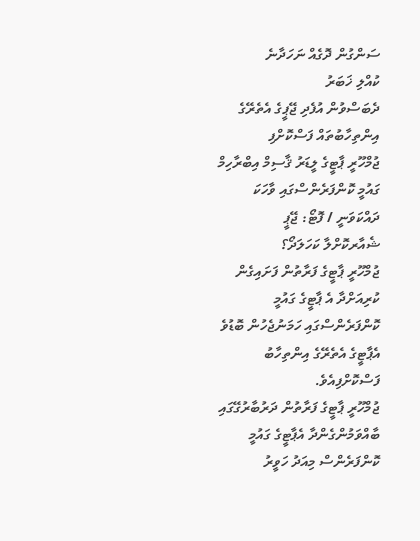ސަންގުން ދޮގެއް ނަހަދާނެ
ކުއްލި ޚަބަރު
ދެބަސްވުން އުފެދި ޖޭޕީގެ އެތެރޭގެ އިންތިހާބުތައް ފަސްކޮށްފި
ޖުމްހޫރީ ޕާޓީގެ ލީޑަރު ޤާސިމް އިބްރާހިމް ގައުމީ ކޮންފަރެންސްގައި ވާހަކަ ދައްކަވަނީ / ފޮޓޯ: ޖޭޕީ
ޝެއާރކޮށްލާ ކަހަލަދޯ؟
ޖުމްހޫރީ ޕާޓީގެ ފަރާތުން ފަށައިގެން ކުރިއަށްދާ އެ ޕާޓީގެ ގައުމީ ކޮންފަރެންސްގައި ހަމަނުޖެހުން ބޮޑުވެ އެޕާޓީގެ އެތެރޭގެ އިންތިހާބު ފަސްކޮށްފިއެވެ.
ޖުމްހޫރީ ޕާޓީގެ ފަރާތުން ދަރުބާރުގޭގައި ބާއްވަމުންގެންދާ އެޕާޓީގެ ގައުމީ ކޮންފަރެންސް މިއަދު ހަވީރު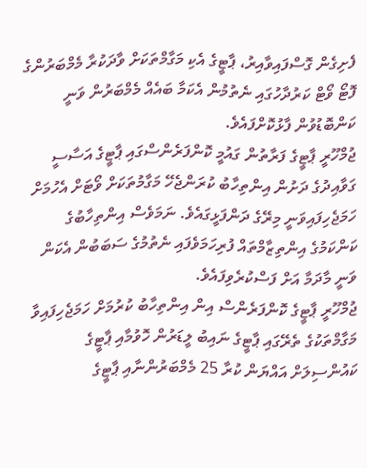ފެށިގެން ގޮސްފައިވާއިރު، ޕާޓީގެ އެކި މަގާމްތަކަށް ވާދަކުރާ މެމްބަރުންގެ ފޮޓޯ ވޯޓް ކަރުދާހުގައި ނެތުމުން އެކަމާ ބައެއް މެމްބަރުން ވަނީ ކަންބޮޑުވުން ފާޅުކޮށްފައެވެ.
ޖުމްހޫރީ ޕާޓީގެ ފަރާތުން ގައުމީ ކޮންފަރެންސްގައި ޕާޓީގެ އަސާސީ ގަވާއިދުގެ ދަށުން އިންތިހާބު ކުރަންޖެހޭ މަގާމުތަކަށް ވޯޓަށް އެހުމަށް ހަމަޖެހިފައިވަނީ މިރޭގެ ދަންފަޅީގައެވެ. ނަމަވެސް އިންތިހާބުގެ ކަންކަމުގެ އިންތިޒާމްތައް ފުރިހަމަވެފައި ނެތުމުގެ ސަބަބުން އެކަން ވަނީ މާދަމާ އަށް ފަސްކުރެވިފައެވެ.
ޖުމްހޫރީ ޕާޓީގެ ކޮންފަރެންސް އިން އިންތިހާބު ކުރުމަށް ހަމަޖެހިފައިވާ މަގާމްތަކުގެ ތެރޭގައި ޕާޓީގެ ނައިބު ލީޑަރުން ހޮވުމާއި ޕާޓީގެ ކައުންސިލަށް އައްޔަން ކުރާ 25 މެމްބަރުންނާއި ޕާޓީގެ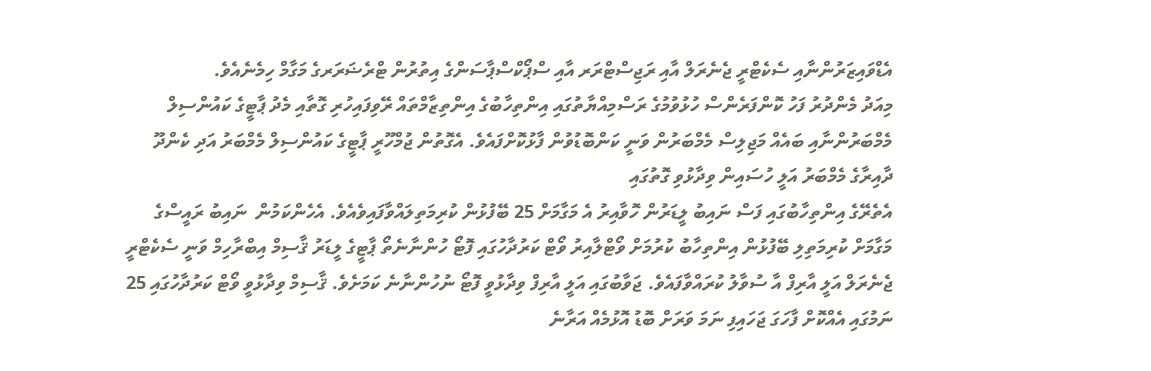އެޑްވައިޒަރުންނާއި ސެކެޓްރީ ޖެނެރަލް އާއި ރަޖިސްޓްރަރ އާއި ސްޕޯކްސްޕާސަންގެ އިތުރުން ޓްރެޟަރަރގެ މަގާމް ހިމެނެއެވެ.
މިއަދު މެންދުރު ފަހު ކޮންފަރެންސް ހުޅުވުމުގެ ރަސްމިއްޔާތުގައި އިންތިހާބުގެ އިންތިޒާމްތައް ރޭވިފައިހުރި ގޮތާއި މެދު ޕާޓީގެ ކައުންސިލް މެމްބަރުންނާއި ބައެއް މަޖިލިސް މެމްބަރުން ވަނީ ކަންބޮޑުވުން ފާޅުކޮށްފައެވެ. އެގޮތުން ޖުމްހޫރީ ޕާޓީގެ ކައުންސިލް މެމްބަރު އަދި ކެންދޫ ދާއިރާގެ މެމްބަރު އަލީ ހުސައިން ވިދާޅުވި ގޮތުގައި
އެތެރޭގެ އިންތިހާބުގައި ފަސް ނައިބު ލީޑަރުން ހޮވާއިރު އެ މަގާމަށް 25 ބޭފުޅުން ކުރިމަތިލައްވާފައިވެއެވެ. އެހެންކަމުން  ނައިބު ރައީސްގެ މަގާމަށް ކުރިމަތިލި ބޭފުޅުން އިންތިހާބު ކުރުމަށް ވޯޓްލާއިރު ވޯޓް ކަރުދާހުގައި ފޮޓޯ ހުންނާނެތޯ ޕާޓީގެ ލީޑަރު ޤާސިމް އިބްރާހިމް ވަނީ ސެކެޓްރީ ޖެނެރަލް އަލީ އާރިފް އާ ސުވާލު ކުރައްވާފައެވެ. ޖަވާބުގައި އަލީ އާރިފް ވިދާޅުވީ ފޮޓޯ ނުހުންނާނެ ކަމަށެވެ. ޤާސިމް ވިދާޅުވީ ވޯޓް ކަރުދާހުގައި 25 ނަމުގައި އެއްކޮށް ފާހަގަ ޖަހައިފި ނަމަ ވަރަށް ބޮޑު އޮޅުމެއް އަރާނެ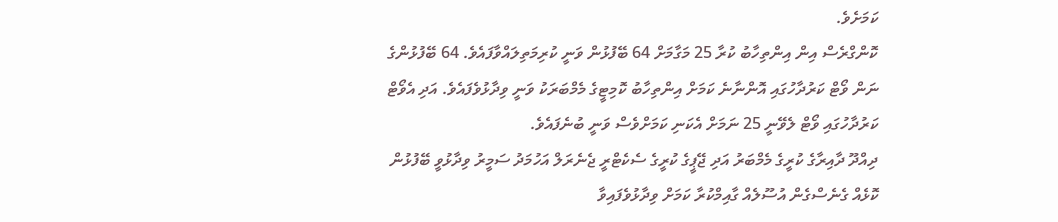ކަމަށެވެ.
ކޮންގްރެސް އިން އިންތިހާބު ކުރާ 25 މަގާމަށް 64 ބޭފުޅުން ވަނީ ކުރިމަތިލައްވާފައެވެ. 64 ބޭފުޅުންގެ ނަން ވޯޓް ކަރުދާހުގައި އޮންނާނެ ކަމަށް އިންތިހާބު ކޮމިޓީގެ މެމްބަރަކު ވަނީ ވިދާޅުވެފައެވެ. އަދި އެވޯޓް ކަރުދާހުގައި ވޯޓް ލެވޭނީ 25 ނަމަށް އެކަނި ކަމަށްވެސް ވަނީ ބުނެފައެވެ.
ދިއްދޫ ދާއިރާގެ ކުރީގެ މެމްބަރު އަދި ޖޭޕީގެ ކުރީގެ ސެކެޓްރީ ޖެނެރަލް އަހުމަދު ސަމީރު ވިދާޅުވީ ބޭފުޅުން ކޮޅެއް ގެނެސްގެން އުސޫލެއް ގާއިމްކުރާ ކަމަށް ވިދާޅުވެފައިވާ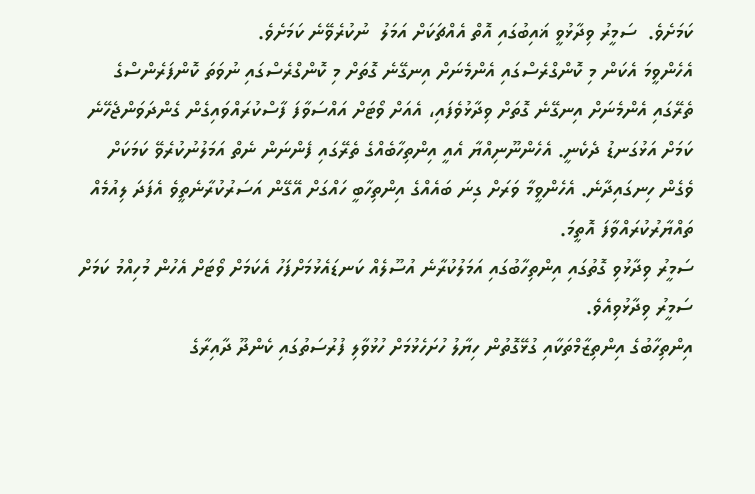ކަމަށެވެ.  ސަމީރު ވިދާޅުވީ ޣައިބުގައި އޮތް އެއްޗަކަށް އަމަލު  ނުކުރެވޭނެ ކަމަށެވެ.
އެހެންވީމަ އެކަން މި ކޮންގްރެސްގައި އެންމެނަށް އިނގޭނެ ގޮތަށް މި ކޮންގްރެސްގައި ނުވަތަ ކޮންފަރެންސްގެ ތެރޭގައި އެންމެނަށް އިނގޭނެ ގޮތަށް ވިދާޅުވެފައި، އެއަށް ވޯޓަށް އައްސަވާފަ ފާސްކުރައްވައިގެން ގެންދަވަންޖެހޭނެ ކަމަށް އަޅުގަނޑު ދެކެނީ. އެހެންނޫނިއްޔާ އެއީ އިންތިހާބެއްގެ ތެރޭގައި ފެންނަން ނެތް އަމަލުނުކުރެވޭ ކަމަކަށް ވެގެން ހިނގައިދާނެ. އެހެންވީމާ ވަރަށް ގިނަ ބައެއްގެ އިންތިހާބީ ހައްގަށް އޭގޭން އަސަރުކުރާނެތީވެ އެފަދަ ލިއުމެއް ތައްޔާރުކުރައްވާފަ އޮތީމަ.
ސަމީރު ވިދާޅުވި ގޮތުގައި އިންތިހާބުގައި އަމަލުކުރާނެ އުސޫލެއް ކަނޑައެޅުމަށްފަހު އެކަމަށް ވޯޓަށް އެހުން މުހިއްމު ކަމަށް ސަމީރު ވިދާޅުވިއެވެ.
އިންތިހާބުގެ އިންތިޒާމްތަކާއި ގުޅޭގޮތުން ހިޔާލު ހުށަހެޅުމަށް ހުޅުވާލި ފުރުސަތުގައި ކެންދޫ ދާއިރާގެ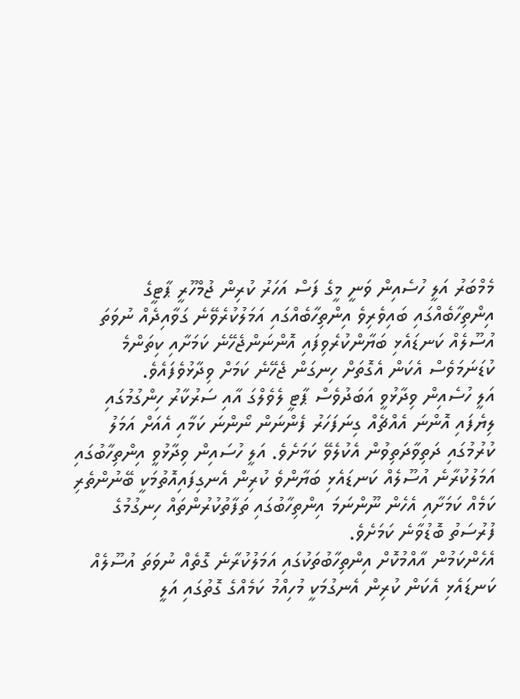މެމްބަރު އަލީ ހުސެއިން ވަނީ މީގެ ފަސް އަހަރު ކުރިން ޖުމްހޫރީ ޕާޓީގެ އިންތިހާބެއްގައި ބައިވެރިވެ އިންތިހާބެއްގައި އަމަލުކުރެވޭނެ ގަވާއިދެއް ނުވަތަ އުސޫލެއް ކަނޑައެޅި ބަޔާންކުރެވިފައި އޮންނަންޖެހޭނެ ކަމަށާއި ކިތަންމެ ކުޑަނަމަވެސް އެކަން އެގޮތަށް ހިނގަން ޖެހޭނެ ކަމަށް ވިދާޅުވެފައެވެ.
އަލީ ހުސެއިން ވިދާޅުވީ އަބަދުވެސް ޕާޓީ ލެވެލްގަ އާއި ސަރުކާރު ހިންގުމުގައި ލިޔެފައި އޮންނަ އެއްޗެއް ގިނަފަހަރު ފެންނަން ނޯންނަ ކަމާއި އެއަށް އަމަލު ކުރުމުގައި ދަތިވާދަތިވުން އެކުލެވޭ ކަމަށެވެ. އަލީ ހުސައިން ވިދާޅުވީ އިންތިހާބުގައި އަމަލުކުރާނެ އުސޫލެއް ކަނޑައެޅި ބަޔާންވެ ކުރިން އެނގިފައިއޮތުމަކީ ބޭނުންތެރި ކަމެއް ކަމަށާއި އެހެން ނޫންނަމަ އިންތިހާބުގައި ތަފާތުކުރުންތައް ހިނގުމުގެ ފުރުސަތު ބޮޑުވާނެ ކަމަށެވެ.
އެހެންކަމުން އާއްމުކޮށް އިންތިހާބުތަކުގައި އަމަލުކުރާނެ ގޮތެއް ނުވަތަ އުސޫލެއް ކަނޑައެޅި އެކަން ކުރިން އެނގުމަކީ މުހިއްމު ކަމެއްގެ ގޮތުގައި އަލީ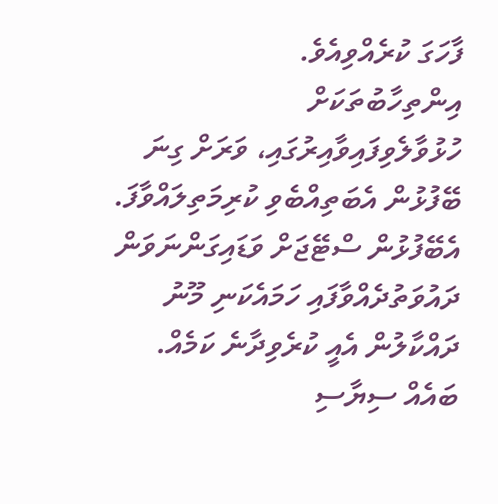ފާހަގަ ކުރެއްވިއެވެ.
އިންތިހާބުތަކަށް ހުޅުވާލެވިފައިވާއިރުގައި، ވަރަށް ގިނަ ބޭފުޅުން އެބަތިއްބެވި ކުރިމަތިލައްވާފަ. އެބޭފުޅުން ސްޓޭޖަށް ވަޑައިގަންނަވަން ދައުވަތުދެއްވާފައި ހަމައެކަނި މޫނު ދައްކާލުން އެއީ ކުރެވިދާނެ ކަމެއް. ބައެއް ސިޔާސި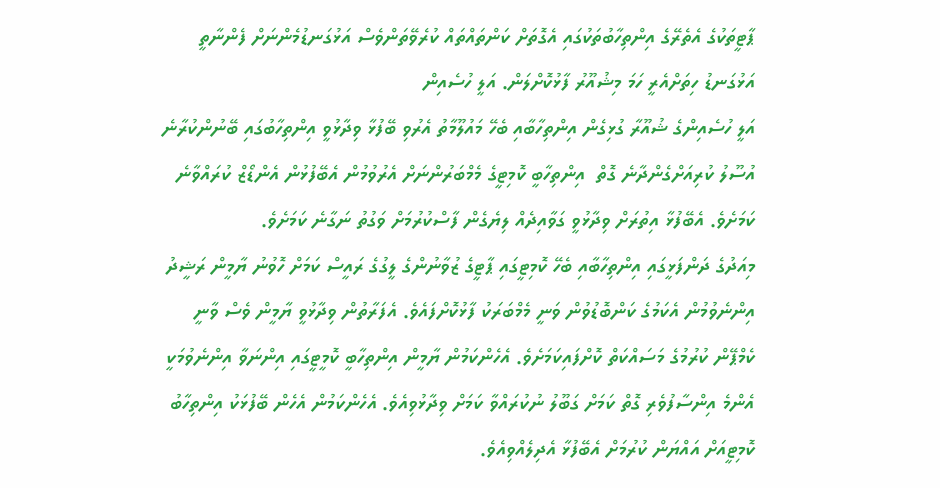ޕާޓީތަކުގެ އެތެރޭގެ އިންތިހާބުތަކުގައި އެގޮތަށް ކަންތައްތައް ކުރެވޭތަންވެސް އަޅުގަނޑުމެންނަށް ފެންނާތީ އަޅުގަނޑު ހިތަށްއެރީ ހަމަ މިޝުއޫރު ފާޅުކޮށްލަން. އަލީ ހުސެއިން
އަލީ ހުސެއިންގެ ޝުއޫރާ ގުޅިގެން އިންތިހާބާއި ބެހޭ މައުލޫމާތު އެރުވި ބޭފުޅާ ވިދާޅުވީ އިންތިހާބުގައި ބޭނުންކުރާނެ އުސޫލު ކުރިއަށްގެންދާނެ ގޮތް  އިންތިހާބީ ކޮމިޓީގެ މެމްބަރުންނަށް އެރުވުމުން އެބޭފުޅުން އެންޑޯޒް ކުރައްވާނެ ކަމަށެވެ. އެބޭފުޅާ އިތުރަށް ވިދާޅުވީ ގަވާއިދެއް ލިޔެގެން ފާސްކުރުމަށް ވަގުތު ނަގާނެ ކަމަށެވެ.
މިއަދުގެ ދަންފަޅީގައި އިންތިހާބާއި ބެހޭ ކޮމިޓީގައި ޕާޓީގެ ޒުވާނުންގެ ލީގުގެ ރައީސް ކަމަށް ހޮވުނު ޔާމީން ރަޝީދު އިންނެވުމުން އެކަމުގެ ކަންބޮޑުވުން ވަނީ މެމްބަރަކު ފާޅުކޮށްފައެވެ. އެފަރާތުން ވިދާޅުވީ ޔާމީން ވެސް ވާނީ ކެމްޕޭން ކުރުމުގެ މަސައްކަތް ކޮށްފައިކަމަށެވެ. އެހެންކަމުން ޔާމީން އިންތިހާބީ ކޮމީޓީގައި އިންނަވާ އިންނެވުމަކީ އެންމެ އިންސާފުވެރި ގޮތް ކަމަށް ގަބޫލު ނުކުރައްވާ ކަމަށް ވިދާޅުވިއެވެ. އެހެންކަމުން އެހެން ބޭފުޅަކު އިންތިހާބު ކޮމިޓީއަށް އައްޔަން ކުރުމަށް އެބޭފުޅާ އެދިލެއްވިއެވެ.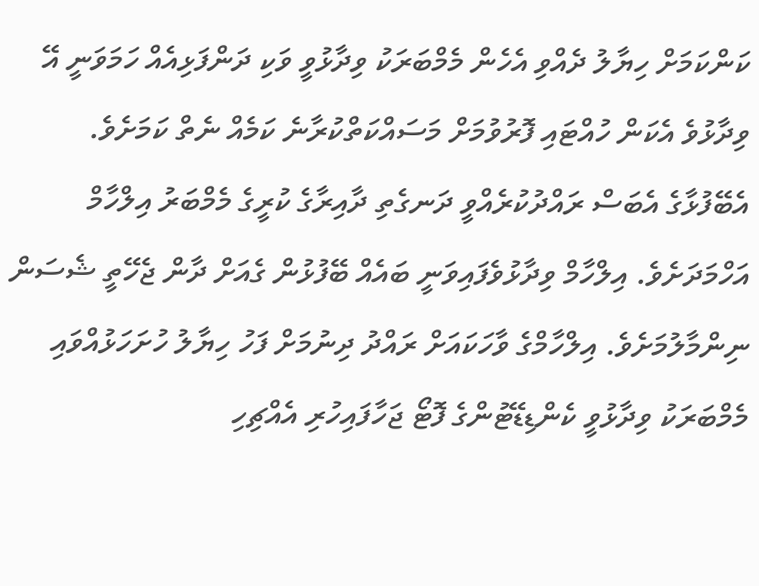ކަންކަމަށް ހިޔާލު ދެއްވި އެހެން މެމްބަރަކު ވިދާޅުވީ ވަކި ދަންފަޅިއެއް ހަމަވަނީ އޭ ވިދާޅުވެ އެކަން ހުއްޓައި ފޮރުވުމަށް މަސައްކަތްކުރާނެ ކަމެއް ނެތް ކަމަށެވެ. އެބޭފުޅާގެ އެބަސް ރައްދުކުރެއްވީ ދަނގެތި ދާއިރާގެ ކުރީގެ މެމްބަރު އިލްހާމް އަހްމަދަށެވެ. އިލްހާމް ވިދާޅުވެފައިވަނީ ބައެއް ބޭފުޅުން ގެއަށް ދާން ޖެހޭތީ ޝެސަން ނިންމާލުމަށެވެ. އިލްހާމްގެ ވާހަކައަށް ރައްދު ދިނުމަށް ފަހު ހިޔާލު ހުށަހަޅުއްވައި މެމްބަރަކު ވިދާޅުވީ ކެންޑިޑޭޓުންގެ ފޮޓޯ ޖަހާފައިހުރި އެއްޗިހި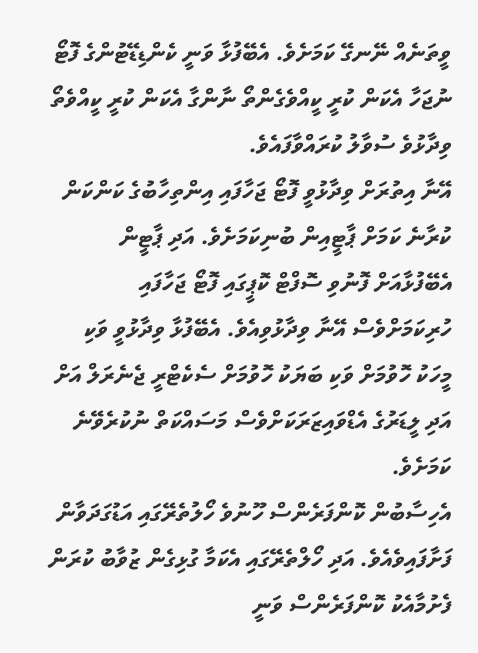ވީތަނެއް ނޭނގޭ ކަމަށެވެ. އެބޭފުޅާ ވަނީ ކެންޑިޑޭޓުންގެ ފޮޓޯ  ނުޖަހާ އެކަން ކުރީ ކީއްވެގެންތޯ ނާންގާ އެކަން ކުރީ ކީއްވެތޯ ވިދާޅުވެ ސުވާލު ކުރައްވާފައެވެ.
އޭނާ އިތުރަށް ވިދާޅުވީ ފޮޓޯ ޖަހާފައި އިންތިހާބުގެ ކަންކަން ކުރާނެ ކަމަށް ޕާޓީއިން ބުނިކަމަށެވެ. އަދި ޕާޓީން އެބޭފުޅާއަށް ފޮނުވި ސޮފްޓް ކޮޕީގައި ފޮޓޯ ޖަހާފައި ހުރިކަމަށްވެސް އޭނާ ވިދާޅުވިއެވެ. އެބޭފުޅާ ވިދާޅުވީ ވަކި މީހަކު ހޮވުމަށް ވަކި ބަޔަކު ހޮވުމަށް ސެކެޓްރީ ޖެނެރަލް އަށް އަދި ލީޑަރުގެ އެޑްވައިޒަރަކަށްވެސް މަސައްކަތް ނުކުރެވޭނެ ކަމަށެވެ.
އެހިސާބުން ކޮންފަރެންސް ހޫނުވެ ހޯލުތެރޭގައި އަޑުގަދަވާން ފަށާފައިވެއެވެ. އަދި ހޯލްތެރޭގައި އެކަމާ ގުޅިގެން ޒުވާބު ކުރަން ފެށުމާއެކު ކޮންފަރެންސް ވަނީ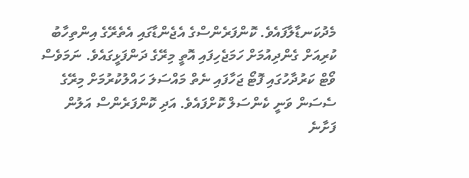މެދުކަނޑާލާފައެވެ. ކޮންފަރެންސްގެ އެޖެންޑާގައި އެތެރޭގެ އިންތިހާބު ކުރިއަށް ގެންދިއުމަށް ހަމަޖެހިފައި އޮތީ މިރޭގެ ދަންފަޅީގައެވެ. ނަމަވެސް ވޯޓް ކަރުދާހުގައި ފޮޓޯ ޖަހާފައި ނެތް މައްސަލަ ހައްލުކުރުމަށް މިރޭގެ ސެސަން ވަނީ ކެންސަލް ކޮށްފައެވެ. އަދި ކޮންފަރެންސް އަލުން ފަށާނެ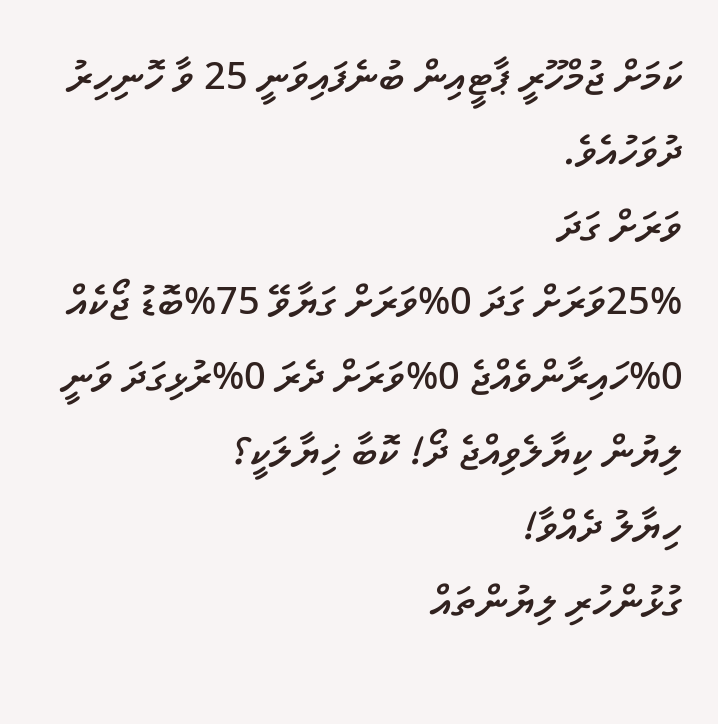ކަމަށް ޖުމްހޫރީ ޕާޓީއިން ބުނެފައިވަނީ 25 ވާ ހޮނިހިރު ދުވަހުއެވެ.
ވަރަށް ގަދަ
25%ވަރަށް ގަދަ 0%ވަރަށް ގަޔާވޭ 75%ބޮޑު ޖޯކެއް 0%ހައިރާންވެއްޖެ 0%ވަރަށް ދެރަ 0%ރުޅިގަދަ ވަނީ
ލިޔުން ކިޔާލެވިއްޖެ ދޯ! ކޮބާ ޚިޔާލަކީ؟
ހިޔާލު ދެއްވާ!
ގުޅުންހުރި ލިޔުންތައް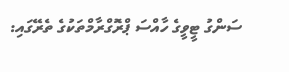ސަންގު ޓީވީގެ ހާއްސަ ޕްރޮގްރާމްތަކުގެ ތެރޭގައި: